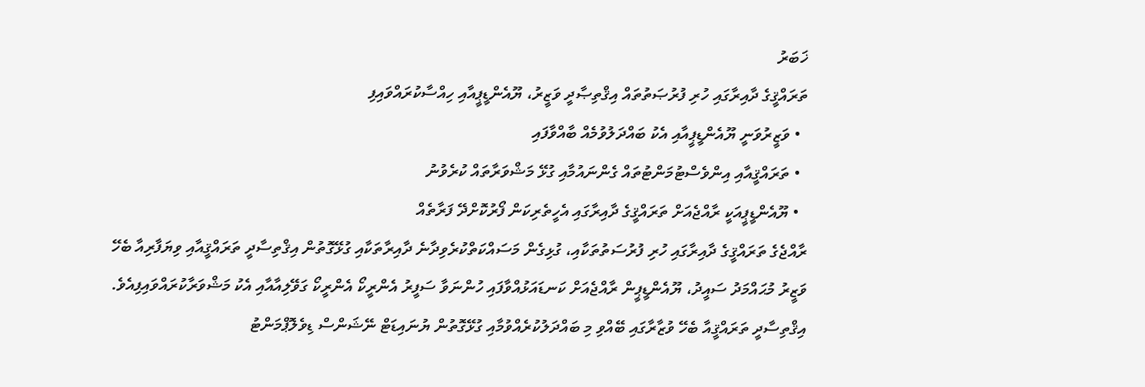ޚަބަރު
ތަރައްޤީގެ ދާއިރާގައި ހުރި ފުރުޞަތުތައް އިޤްތިޞާދީ ވަޒީރު، ޔޫއެންޑީޕީއާއި ހިއްސާކުރައްވައިފި
  • ވަޒީރުވަނީ ޔޫއެންޑީޕީއާއި އެކު ބައްދަލުވުމެއް ބާއްވާފައި
  • ތަރައްޤީއާއި އިންވެސްޓުމަންޓުތައް ގެންނައުމާއި ގުޅޭ މަޝްވަރާތައް ކުރެވުނު
  • ޔޫއެންޑީޕީއަކީ ރާއްޖެއަށް ތަރައްޤީގެ ދާއިރާގައި އެހީތެރިކަން ފޯރުކޮށްދޭ ފަރާތެއް
ރާއްޖެގެ ތަރައްޤީގެ ދާއިރާގައި ހުރި ފުރުސަތުތަކާއި، ގުޅިގެން މަސައްކަތްކުރެވިދާނެ ދާއިރާތަކާއި ގުޅޭގޮތުން އިޤްތިސާދީ ތަރައްޤީއާއި ވިޔަފާރިއާ ބެހޭ ވަޒީރު މުޙައްމަދު ސައީދު، ޔޫއެންޑީޕީން ރާއްޖެއަށް ކަނޑައަޅުއްވާފައި ހުންނަވާ ސަފީރު އެންރީކޯ އެންރީކޯ ގަވޭލިއާއާއި އެކު މަޝްވަރާކުރައްވައިފިއެވެ.
އިޤްތިސާދީ ތަރައްޤީއާ ބެހޭ ވުޒާރާގައި ބޭއްވި މި ބައްދަލުކުރެއްވުމާއި ގުޅޭގޮތުން ޔުނައިޑަޓް ނޭޝަންސް ޑިވެލޮޕްމަންޓު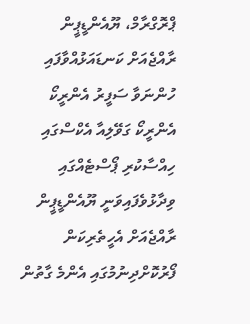ޕްރޮގްރާމް، ޔޫއެންޑީޕީން ރާއްޖެއަށް ކަނޑައަޅުއްވާފައި ހުންނަވާ ސަފީރު އެންރީކޯ އެންރީކޯ ގަވޭލިއާ އެކްސްގައި ހިއްސާކުރި ޕޯސްޓެއްގައި ވިދާޅުވެފައިވަނީ ޔޫއެންޑީޕީން ރާއްޖެއަށް އެހީތެރިކަން ފޯރުކޮށްދިނުމުގައި އެންމެ ގާތުން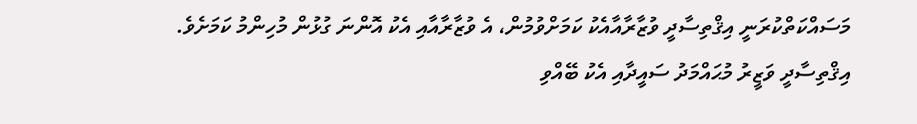މަސައްކަތްކުރަނީ އިޤްތިސާދީ ވުޒާރާއާއެކު ކަމަށްވުމުން، އެ ވުޒާރާއާއި އެކު އޮންނަ ގުޅުން މުހިންމު ކަމަށެވެ.
އިޤްތިސާދީ ވަޒީރު މުޙައްމަދު ސައީދާއި އެކު ބޭއްވި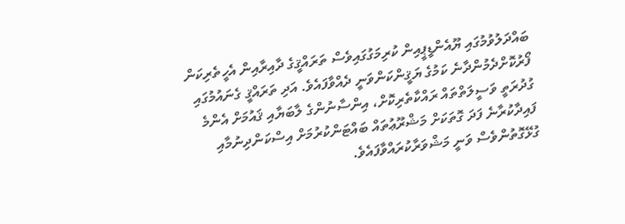ބައްދަލުވުމުގައި ޔޫއެންޑީޕީއިން ކުރިމަގުގައިވެސް ތަރައްޤީގެ ދާއިރާއިން އެހީތެރިކަން ފޯރުކޮށްދެމުންދާނެ ކަމުގެ ޔަޤީންކަންވަނީ ދެއްވާފައެވެ. އަދި ތަރައްޤީ ގެނައުމުގައި ގުދުރަތީ ވަސީލަތްތައް ރައްކާތެރިކޮށް، އިންސާނުންގެ ލާބަޔާއި ޤައުމަށް އެންމެ ފައިދާކުރާނެ ފަދަ ގޮތަކަށް މަޝްރޫޢުތައް ބައްޓަންކުރުމަށް އިސްކަންދިނުމާއި ގުޅޭގޮތުންވެސް ވަނީ މަޝްވަރާކުރައްވާފައެވެ.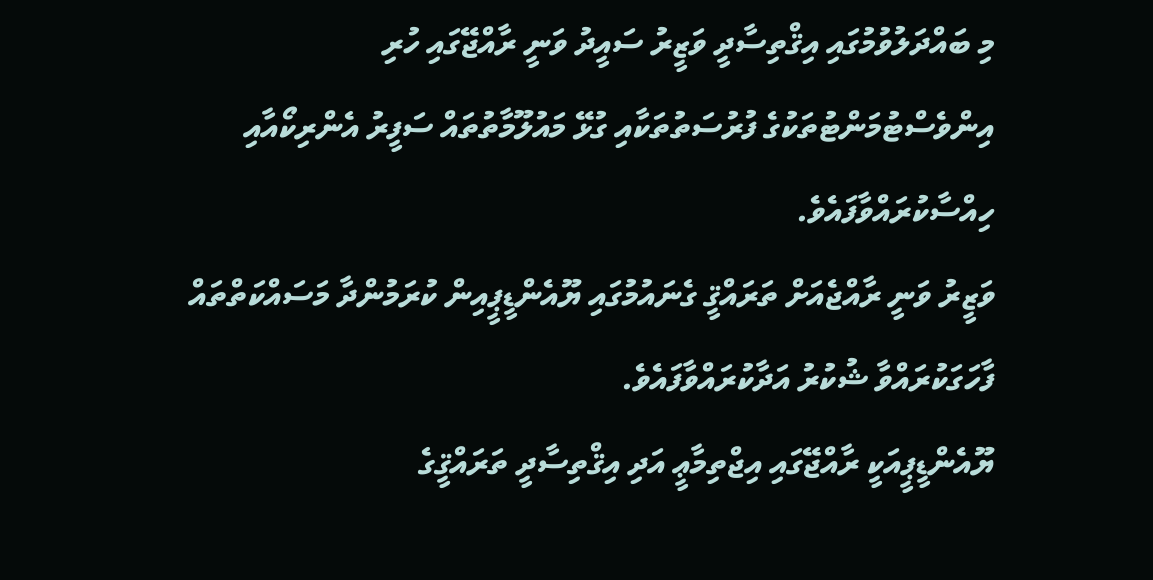މި ބައްދަލުވުމުގައި އިޤްތިސާދީ ވަޒީރު ސައީދު ވަނީ ރާއްޖޭގައި ހުރި އިންވެސްޓުމަންޓުތަކުގެ ފުރުސަތުތަކާއި ގުޅޭ މައުލޫމާތުތައް ސަފީރު އެންރިކޯއާއި ހިއްސާކުރައްވާފައެވެ.
ވަޒީރު ވަނީ ރާއްޖެއަށް ތަރައްޤީ ގެނައުމުގައި ޔޫއެންޑީޕީއިން ކުރަމުންދާ މަސައްކަތްތައް ފާހަގަކުރައްވާ ޝުކުރު އަދާކުރައްވާފައެވެ.
ޔޫއެންޑީޕީއަކީ ރާއްޖޭގައި އިޖްތިމާޢީ އަދި އިޤްތިސާދީ ތަރައްޤީގެ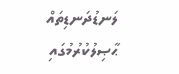ލަނޑުދަނޑިތައް ޙާޞިލުކުރުމުގައި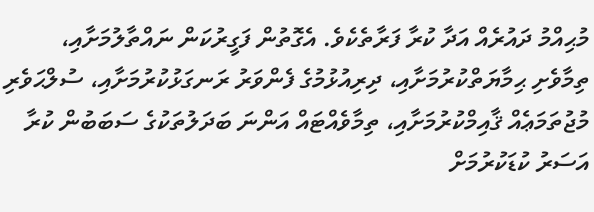މުޙިއްމު ދައުރެއް އަދާ ކުރާ ފަރާތެކެވެ. އެގޮތުން ފަގީރުކަން ނައްތާލުމަށާއި، ތިމާވެށި ޙިމާޔަތްކުރުމަށާއި، ދިރިއުޅުމުގެ ފެންވަރު ރަނގަޅުކުރުމަށާއި، ސުލްޙަވެރި މުޖުތަމަޢެއް ޤާއިމްކުރުމަށާއި، ތިމާވެއްޓައް އަންނަ ބަދަލުތަކުގެ ސަބަބުން ކުރާ އަސަރު ކުޑަކުރުމަށް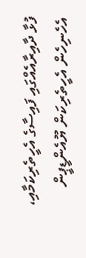ފުޅާ ދާއިރާއެއްގައި ފައިސާގެ އެހީތެރިކަމާއި، އެހެނިހެން އެހީތެރިކަން ޔޫއެންޑީޕީން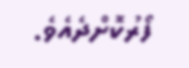ފޯރުކޮށްދެއެވެ.